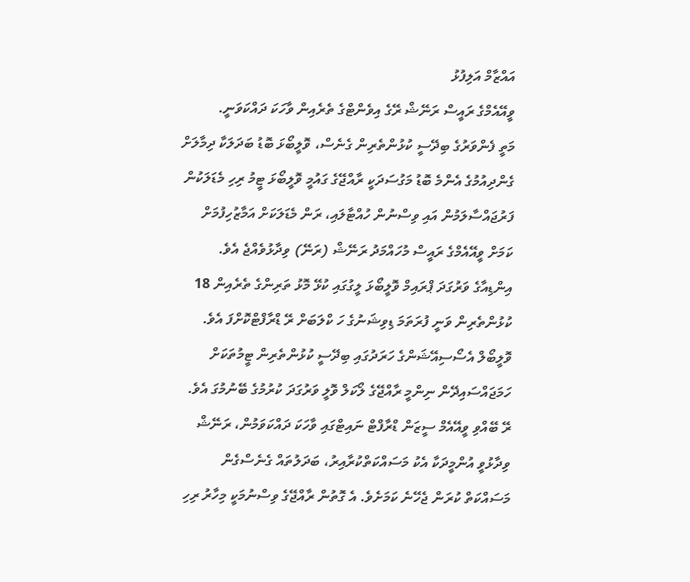އައްޒާމް އަލިފުޅު
ވީއޭއެމްގެ ރައީސް ރަނޭޝް ރޭގެ އިވެންޓްގެ ތެރެއިން ވާހަކަ ދައްކަވަނީ.
މަތީ ފެންވަރުގެ ބިދޭސީ ކުޅުންތެރިން ގެނެސް، ވޮލީބޯޅަ ބޮޑު ބަދަލަކާ ދިމާލަށް ގެންދިއުމުގެ އެންމެ ބޮޑު މަގުސަދަކީ ރާއްޖޭގެ ގައުމީ ވޮލީބޯޅަ ޓީމު ރިހި މެޑަލަކުން ފަރުޖައްސާލަމުން އައި ވިސްނުން ހުއްޓާލައި، ރަން މެޑަލަކަށް އަމާޒުހިފުމަށް ކަމަށް ވީއޭއެމްގެ ރައީސް މުހައްމަދު ރަނޭޝް (ރަނޭ) ވިދާޅުވެއްޖެ އެވެ.
އިންޑިއާގެ ވަރުގަދަ ޕްރައިމް ވޮލީބޯޅަ ލީގުގައި ކުޅޭ މޮޅު ތަރިންގެ ތެރެއިން 18 ކުޅުންތެރިން ވަނީ ފުރަތަމަ ޑިވިޝަނުގެ ހަ ކްލަބަށް ރޭ ޑްރާފްޓްކޮށްފަ އެވެ. ވޮލީބޯލް އެސޯސިއޭޝަންގެ ހަރަދުގައި ބިދޭސީ ކުޅުންތެރިން ޓީމުތަކަށް ހަމަޖައްސައިދޭން ނިންމީ ރާއްޖޭގެ ލޯކަލް ވޮލީ ވަރުގަދަ ކުރުމުގެ ބޭނުމުގަ އެވެ.
ރޭ ބޭއްވި ވީއޭއެމް ސީޒަން ޑްރާފްޓް ނައިޓްގައި ވާހަކަ ދައްކަވަމުން، ރަނޭޝް ވިދާޅުވީ އުންމީދަކާ އެކު މަސައްކަތްކުރާއިރު، ބަދަލުތައް ގެނެސްގެން މަސައްކަތް ކުރަން ޖެހޭނެ ކަމަށެވެ. އެ ގޮތުން ރާއްޖޭގެ ވިސްނުމަކީ މިހާރު ރިހި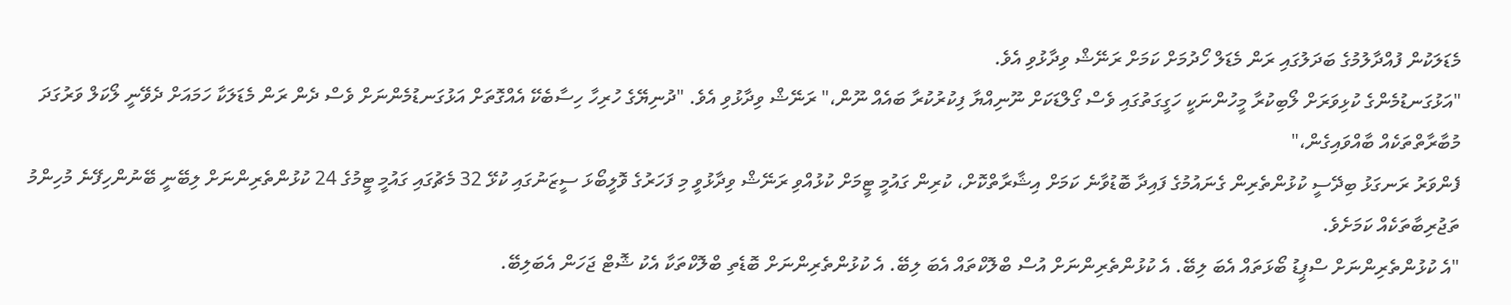މެޑަލަކުން ފުއްދާލުމުގެ ބަދަލުގައި ރަން މެޑަލް ހޯދުމަށް ކަމަށް ރަނޭޝް ވިދާޅުވި އެވެ.
"އަޅުގަނޑުމެންގެ ކުޅިވަރަށް ލޯބިކުރާ މީހުންނަކީ ހަގީގަތުގައި ވެސް ގޯލްޑަކަށް ނޫނިއްޔާ ފިކުރުކުރާ ބައެއް ނޫން،" ރަނޭޝް ވިދާޅުވި އެވެ. "ދުނިޔޭގެ ހުރިހާ ހިސާބެކޭ އެއްގޮތަށް އަޅުގަނޑުމެންނަށް ވެސް ދެން ރަން މެޑަލަކާ ހަމައަށް ދެވޭނީ ލޯކަލް ވަރުގަދަ މުބާރާތްތަކެއް ބާއްވައިގެން،"
ފެންވަރު ރަނގަޅު ބިދޭސީ ކުޅުންތެރިން ގެނައުމުގެ ފައިދާ ބޮޑުވާނެ ކަމަށް އިޝާރާތްކޮށް، ކުރިން ގައުމީ ޓީމަށް ކުޅުއްވި ރަނޭޝް ވިދާޅުވީ މި ފަހަރުގެ ވޮލީބޯޅަ ސީޒަނުގައި ކުޅޭ 32 މެޗުގައި ގައުމީ ޓީމުގެ 24 ކުޅުންތެރިންނަށް ލިބޭނީ ބޭނުންހިފޭނެ މުހިންމު ތަޖުރިބާތަކެއް ކަމަށެވެ.
"އެ ކުޅުންތެރިންނަށް ސްޕީޑު ބޯޅަތައް އެބަ ލިބޭ. އެ ކުޅުންތެރިންނަށް އުސް ބްލޮކްތައް އެބަ ލިބޭ. އެ ކުޅުންތެރިންނަށް ބޮޑެތި ބްލޮކްތަކާ އެކު ޝޮޓް ޖަހަން އެބަލިބޭ.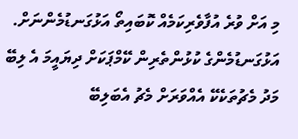މި އަށް ވުރެ އުފާވެރިކަމެއް ކޮބައިތޯ އަޅުގަނޑުމެންނަށް. އަޅުގަނޑުމެންގެ ކުޅުންތެރިން ކޭމްޕަކަށް ދިޔައީމަ އެ ލިބޭ މަދު މެޗުތަކެކޭ އެއްވަރަށް މެޗު އެބަލިބޭ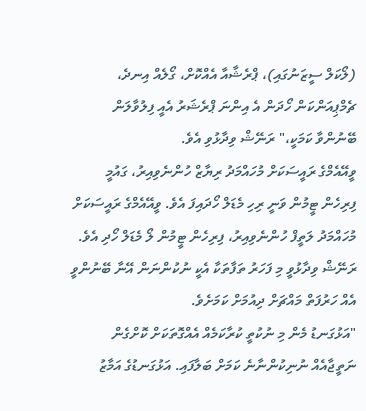(ލޯކަލް ސީޒަނުގައި)، ޕްރެޝާއާ އެއްކޮށް، ގޯލެއް އިނދެ، ޗެމްޕިއަންކަން ހޯދަން އެ އިންނަ ޕްރެޝަރު އެއީ ފިލުވާލަން ބޭނުންވާ ކަމަކީ،" ރަނޭޝް ވިދާޅުވި އެވެ.
ވީއޭއެމްގެ ރައީސަކަށް މުހައްމަދު ރިޔާޒް ހުންނެވިއިރު، ގައުމީ ފިރިހެން ޓީމުން ވަނީ ރިހި މެޑަލް ހޯދައިފަ އެވެ. ވީއޭއެމްގެ ރައީސަކަށް މުހައްމަދު ލަތީފް ހުންނެވިއިރު، ފިރިހެން ޓީމުން ލޯ މެޑަލް ހޯދި އެވެ. ރަނޭޝް ވިދާޅުވީ މި ފަހަރު ތަފާތަކާ އެކީ ނުކުންނަން އޭނާ ބޭނުންވީ އެއް ހަރުފަތް މައްޗަށް ދިއުމަށް ކަމަށެވެ.
"އަޅުގަނޑު މެން މި ނުކުތީ ކުރާކަމެއް އެއްގޮތަކަށް ކޮށްގެން ނަތީޖާއެއް ނުނިކުންނާނެ ކަމަށް ބަލާފައި. އަޅުގަނޑުގެ އަމާޒު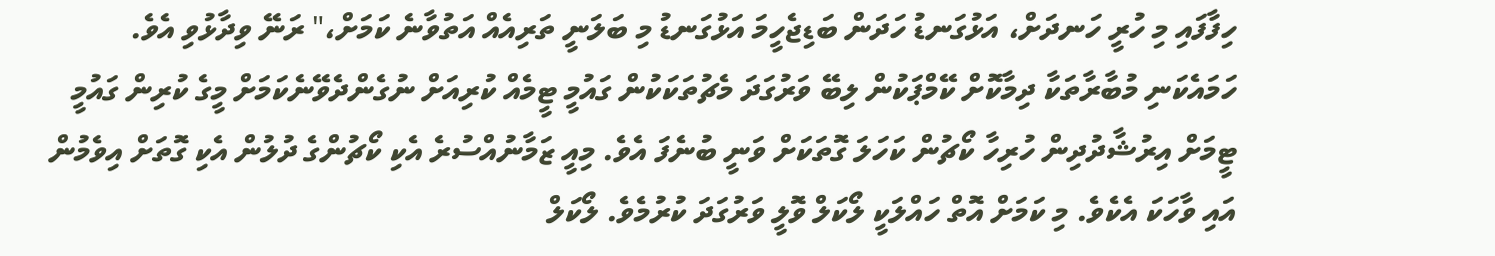ހިފާފައި މި ހުރީ ހަނދަށް، އަޅުގަނޑު ހަދަން ބަޑިޖެހީމަ އަޅުގަނޑު މި ބަލަނީ ތަރިއެއް އަތުވާނެ ކަމަށް،" ރަނޭ ވިދާޅުވި އެވެ.
ހަމައެކަނި މުބާރާތަކާ ދިމާކޮށް ކޭމްޕަކުން ލިބޭ ވަރުގަދަ މެޗުތަކަކުން ގައުމީ ޓީމެއް ކުރިއަށް ނުގެންދެވޭނެކަމަށް މީގެ ކުރިން ގައުމީ ޓީމަށް އިރުޝާދުދިން ހުރިހާ ކޯޗުން ކަހަލަ ގޮތަކަށް ވަނީ ބުނެފަ އެވެ. މިއީ ޒަމާނުއްސުރެ އެކި ކޯޗުންގެ ދުލުން އެކި ގޮތަށް އިވެމުން އައި ވާހަކަ އެކެވެ. މި ކަމަށް އޮތް ހައްލަކީ ލޯކަލް ވޮލީ ވަރުގަދަ ކުރުމެވެ. ލޯކަލް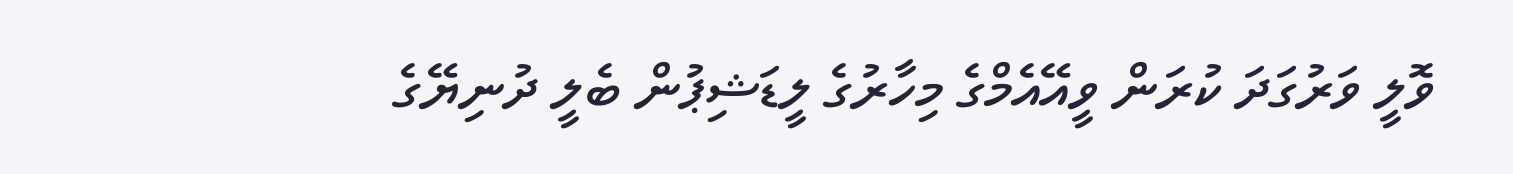ވޮލީ ވަރުގަދަ ކުރަން ވީއޭއެމްގެ މިހާރުގެ ލީޑަޝިޕުން ބެލީ ދުނިޔޭގެ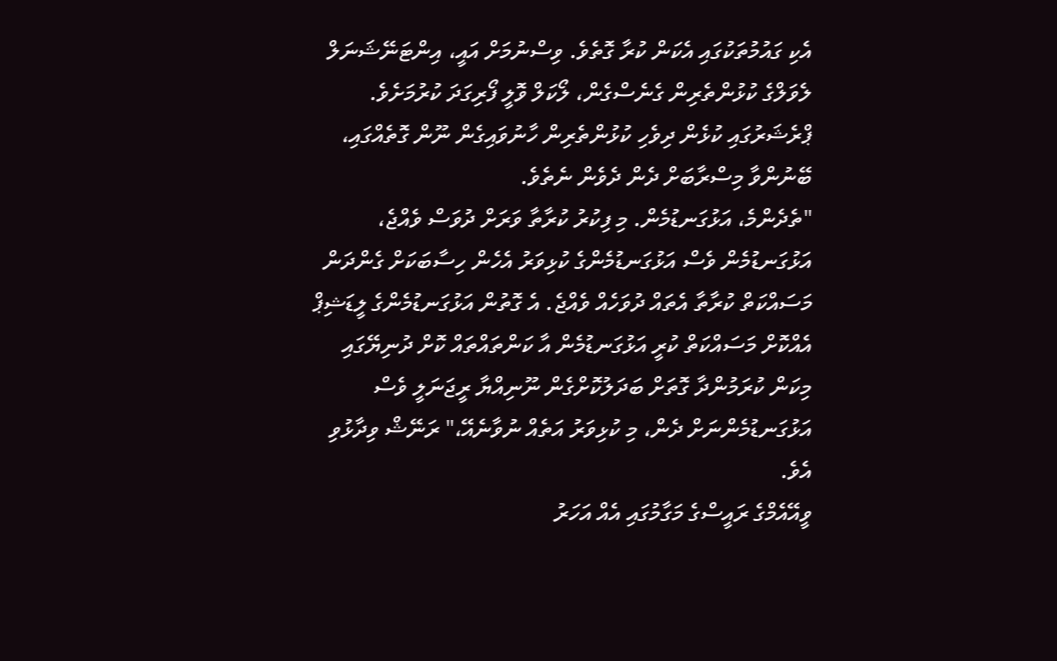އެކި ގައުމުތަކުގައި އެކަން ކުރާ ގޮތެވެ. ވިސްނުމަށް އައީ، އިންޓަނޭޝަނަލް ލެވަލްގެ ކުޅުންތެރިން ގެނެސްގެން، ލޯކަލް ވޮލީ ފޯރިގަދަ ކުރުމަށެވެ. ޕްރެޝަރުގައި ކުޅެން ދިވެހި ކުޅުންތެރިން ހާނުވައިގެން ނޫން ގޮތެއްގައި، ބޭނުންވާ މިސްރާބަށް ދެން ދެވެން ނެތެވެ.
"ތެދެންމެ، އަޅުގަނޑުމެން. މި ފިކުރު ކުރާތާ ވަރަށް ދުވަސް ވެއްޖެ، އަޅުގަނޑުމެން ވެސް އަޅުގަނޑުމެންގެ ކުޅިވަރު އެހެން ހިސާބަކަށް ގެންދަން މަސައްކަތް ކުރާތާ އެތައް ދުވަހެއް ވެއްޖެ. އެ ގޮތުން އަޅުގަނޑުމެންގެ ލީޑަޝިޕް އެއްކޮށް މަސައްކަތް ކުރީ އަޅުގަނޑުމެން އާ ކަންތައްތައް ކޮށް ދުނިޔޭގައި މިކަން ކުރަމުންދާ ގޮތަށް ބަދަލުކޮށްގެން ނޫނިއްޔާ ރީޖަނަލީ ވެސް އަޅުގަނޑުމެންނަށް ދެން، މި ކުޅިވަރު އަތެއް ނުވާނެއޭ،" ރަނޭޝް ވިދާޅުވި އެވެ.
ވީއޭއެމްގެ ރައީސްގެ މަގާމުގައި އެއް އަހަރު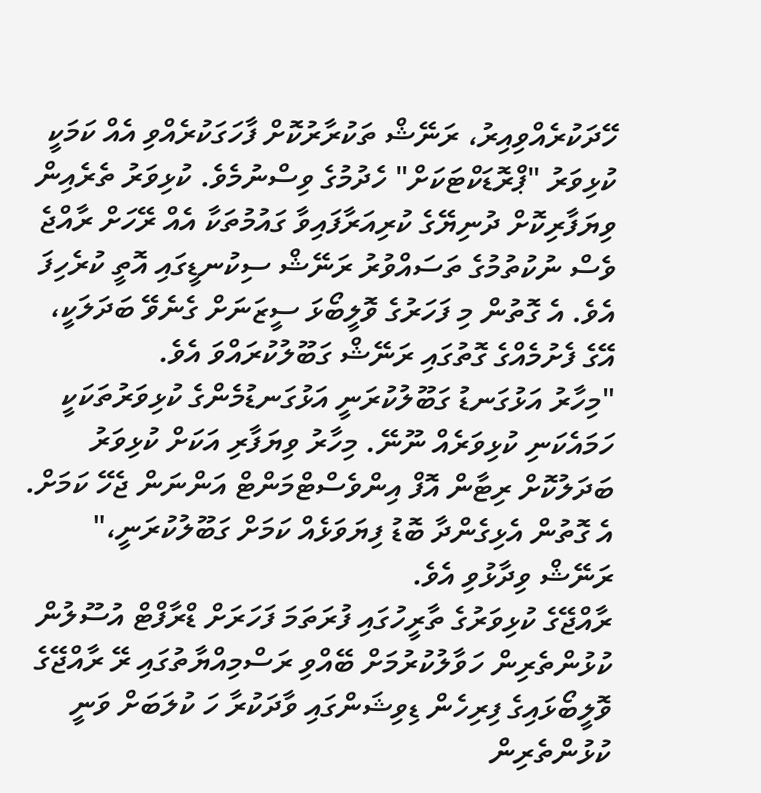ހޭދަކުރެއްވިއިރު، ރަނޭޝް ތަކުރާރުކޮށް ފާހަގަކުރެއްވި އެއް ކަމަކީ ކުޅިވަރު "ޕްރޮޑަކްޓަކަށް" ހެދުމުގެ ވިސްނުމެވެ. ކުޅިވަރު ތެރެއިން ވިޔަފާރިކޮށް ދުނިޔޭގެ ކުރިއަރާފައިވާ ގައުމުތަކާ އެއް ރޭހަށް ރާއްޖެ ވެސް ނުކުތުމުގެ ތަސައްވުރު ރަނޭޝް ސިކުނޑީގައި އޮތީ ކުރެހިފަ އެވެ. އެ ގޮތުން މި ފަހަރުގެ ވޮލީބޯޅަ ސީޒަނަށް ގެނެވޭ ބަދަލަކީ، އޭގެ ފެށުމެއްގެ ގޮތުގައި ރަނޭޝް ގަބޫލުކުރައްވަ އެވެ.
"މިހާރު އަޅުގަނޑު ގަބޫލުކުރަނީ އަޅުގަނޑުމެންގެ ކުޅިވަރުތަކަކީ ހަމައެކަނި ކުޅިވަރެއް ނޫނޭ. މިހާރު ވިޔަފާރި އަކަށް ކުޅިވަރު ބަދަލުކޮށް ރިޓާން އޮފް އިންވެސްޓްމަންޓް އަންނަން ޖެހޭ ކަމަށް. އެ ގޮތުން އެޅިގެންދާ ބޮޑު ފިޔަވަޅެއް ކަމަށް ގަބޫލުކުރަނީ،" ރަނޭޝް ވިދާޅުވި އެވެ.
ރާއްޖޭގެ ކުޅިވަރުގެ ތާރީހުގައި ފުރަތަމަ ފަހަރަށް ޑްރާފްޓް އުސޫލުން ކުޅުންތެރިން ހަވާލުކުރުމަށް ބޭއްވި ރަސްމިއްޔާތުގައި ރޭ ރާއްޖޭގެ ވޮލީބޯޅައިގެ ފިރިހެން ޑިވިޝަންގައި ވާދަކުރާ ހަ ކުލަބަށް ވަނީ ކުޅުންތެރިން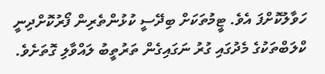ހަވާލުކޮށްފަ އެވެ. ޓީމުތަކަށް ބިދޭސީ ކުޅުންތެރިން ފޯރުކޮށްދިނީ ކްލަބްތަކުގެ މެދުގައި ގުރު ނަގައިގެން ތަރުތީބު ލައްވާލި ގޮތަށެވެ.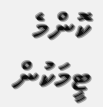ކޮންމެ ޓީމަކުން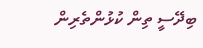ބިދޭސީ ތިން ކުޅުންތެރިން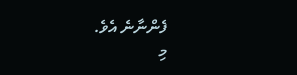ފެންނާނެ އެވެ.
މި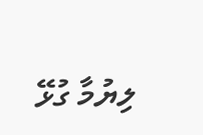ލިޔުމާ ގުޅޭ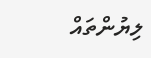ލިޔުންތައް